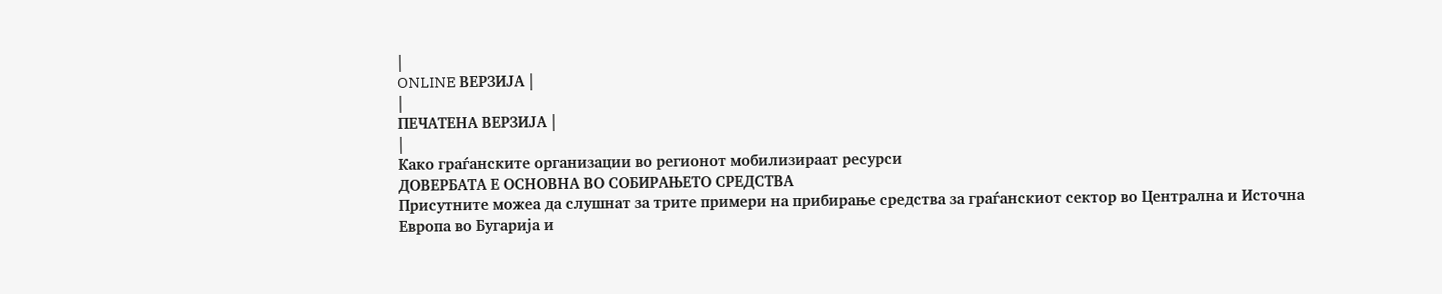|
ONLINE ВЕРЗИЈА |
|
ПЕЧАТЕНА ВЕРЗИЈА |
|
Како граѓанските организации во регионот мобилизираат ресурси
ДОВЕРБАТА Е ОСНОВНА ВО СОБИРАЊЕТО СРЕДСТВА
Присутните можеа да слушнат за трите примери на прибирање средства за граѓанскиот сектор во Централна и Источна Европа во Бугарија и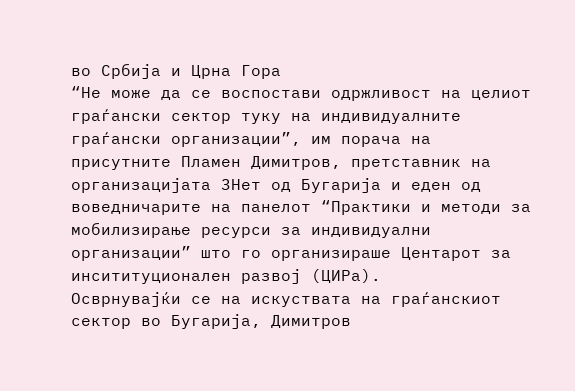во Србија и Црна Гора
“Не може да се воспостави одржливост на целиот граѓански сектор туку на индивидуалните граѓански организации”, им порача на присутните Пламен Димитров, претставник на организацијата 3Нет од Бугарија и еден од воведничарите на панелот “Практики и методи за мобилизирање ресурси за индивидуални организации” што го организираше Центарот за инсититуционален развој (ЦИРа).
Осврнувајќи се на искуствата на граѓанскиот сектор во Бугарија, Димитров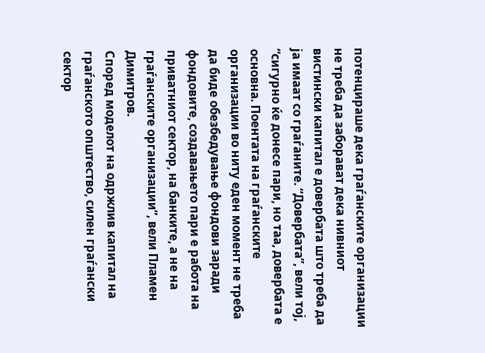потенцираше дека граѓанските организации не треба да заборават дека нивниот вистински капитал е довербата што треба да ја имаат со граѓаните. “Довербата”, вели тој, “сигурно ќе донесе пари, но таа, довербата е основна. Поентата на граѓанските организации во ниту еден момент не треба да биде обезбедување фондови заради фондовите, создавањето пари е работа на приватниот сектор, на банките, а не на граѓанските организации”, вели Пламен Димитров.
Според моделот на одржлив капитал на граѓанското општество, силен граѓански сектор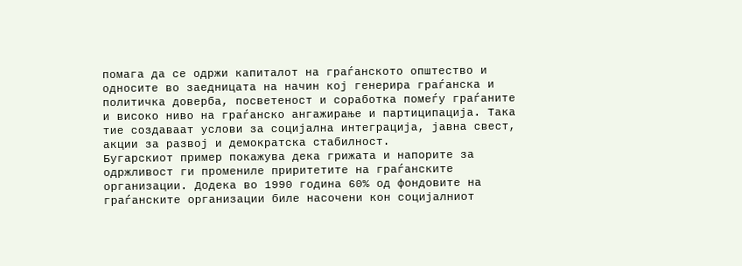помага да се одржи капиталот на граѓанското општество и односите во заедницата на начин кој генерира граѓанска и политичка доверба, посветеност и соработка помеѓу граѓаните и високо ниво на граѓанско ангажирање и партиципација. Така тие создаваат услови за социјална интеграција, јавна свест, акции за развој и демократска стабилност.
Бугарскиот пример покажува дека грижата и напорите за одржливост ги промениле приритетите на граѓанските организации. Додека во 1990 година 60% од фондовите на граѓанските организации биле насочени кон социјалниот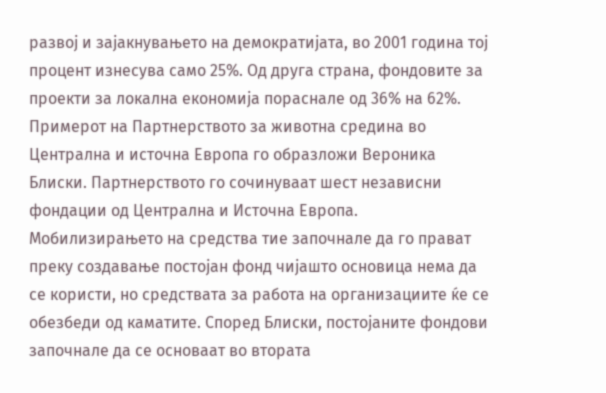развој и зајакнувањето на демократијата, во 2001 година тој процент изнесува само 25%. Од друга страна, фондовите за проекти за локална економија пораснале од 36% на 62%.
Примерот на Партнерството за животна средина во Централна и источна Европа го образложи Вероника Блиски. Партнерството го сочинуваат шест независни фондации од Централна и Источна Европа. Мобилизирањето на средства тие започнале да го прават преку создавање постојан фонд чијашто основица нема да се користи, но средствата за работа на организациите ќе се обезбеди од каматите. Според Блиски, постојаните фондови започнале да се основаат во втората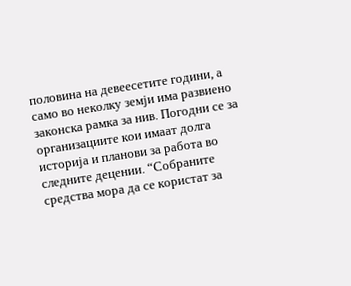половина на девеесетите години, а само во неколку земји има развиено законска рамка за нив. Погодни се за организациите кои имаат долга историја и планови за работа во следните децении. “Собраните средства мора да се користат за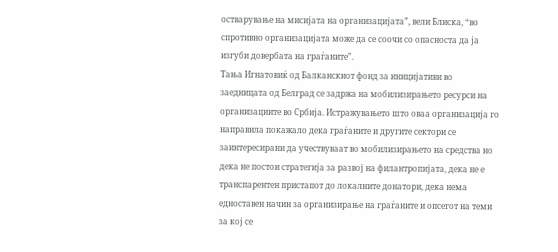остварување на мисијата на организацијата”, вели Блиска, “во спротивно организацијата може да се соочи со опасноста да ја изгуби довербата на граѓаните”.
Тања Игнатовиќ од Балканскиот фонд за иницијативи во заедницата од Белград се задржа на мобилизирањето ресурси на организациите во Србија. Истражувањето што оваа организација го направила покажало дека граѓаните и другите сектори се заинтересирани да учествуваат во мобилизирањето на средства но дека не постои стратегија за развој на филантропијата, дека не е транспарентен пристапот до локалните донатори, дека нема едноставен начин за организирање на граѓаните и опсегот на теми за кој се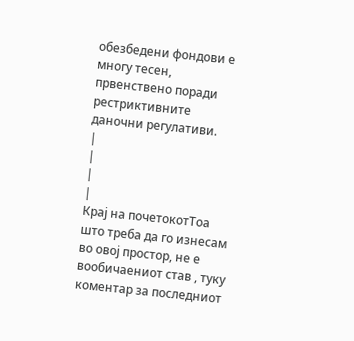обезбедени фондови е многу тесен, првенствено поради рестриктивните даночни регулативи.
|
|
|
|
Крај на почетокотТоа што треба да го изнесам во овој простор, не е вообичаениот став , туку коментар за последниот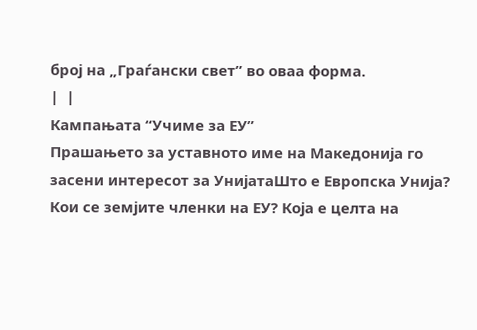број на „Граѓански свет” во оваа форма.
|  |
Кампањата “Учиме за ЕУ”
Прашањето за уставното име на Македонија го засени интересот за УнијатаШто е Европска Унија? Кои се земјите членки на ЕУ? Која е целта на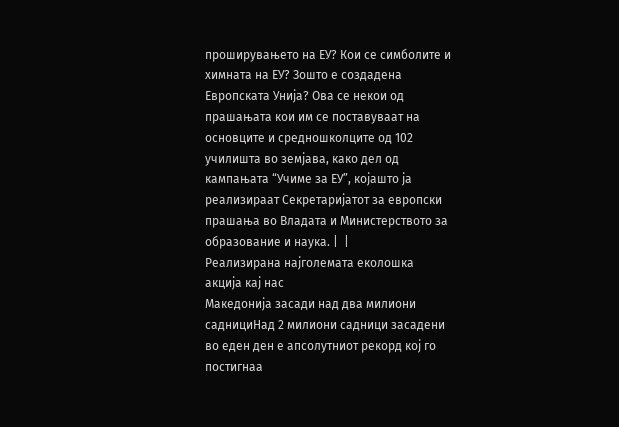проширувањето на ЕУ? Кои се симболите и химната на ЕУ? Зошто е создадена Европската Унија? Ова се некои од прашањата кои им се поставуваат на основците и средношколците од 102 училишта во земјава, како дел од кампањата “Учиме за ЕУ”, којашто ја реализираат Секретаријатот за европски прашања во Владата и Министерството за образование и наука. |  |
Реализирана најголемата еколошка акција кај нас
Македонија засади над два милиони саднициНад 2 милиони садници засадени во еден ден е апсолутниот рекорд кој го постигнаа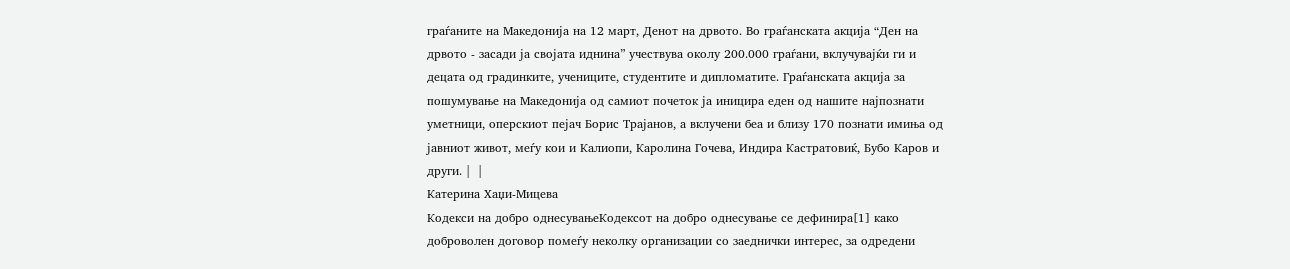граѓаните на Македонија на 12 март, Денот на дрвото. Во граѓанската акција “Ден на дрвото - засади ја својата иднина” учествува околу 200.000 граѓани, вклучувајќи ги и децата од градинките, учениците, студентите и дипломатите. Граѓанската акција за пошумување на Македонија од самиот почеток ја иницира еден од нашите најпознати уметници, оперскиот пејач Борис Трајанов, а вклучени беа и близу 170 познати имиња од јавниот живот, меѓу кои и Калиопи, Каролина Гочева, Индира Кастратовиќ, Бубо Каров и други. |  |
Катерина Хаџи-Мицева
Кодекси на добро однесувањеКодексот на добро однесување се дефинира[1] како доброволен договор помеѓу неколку организации со заеднички интерес, за одредени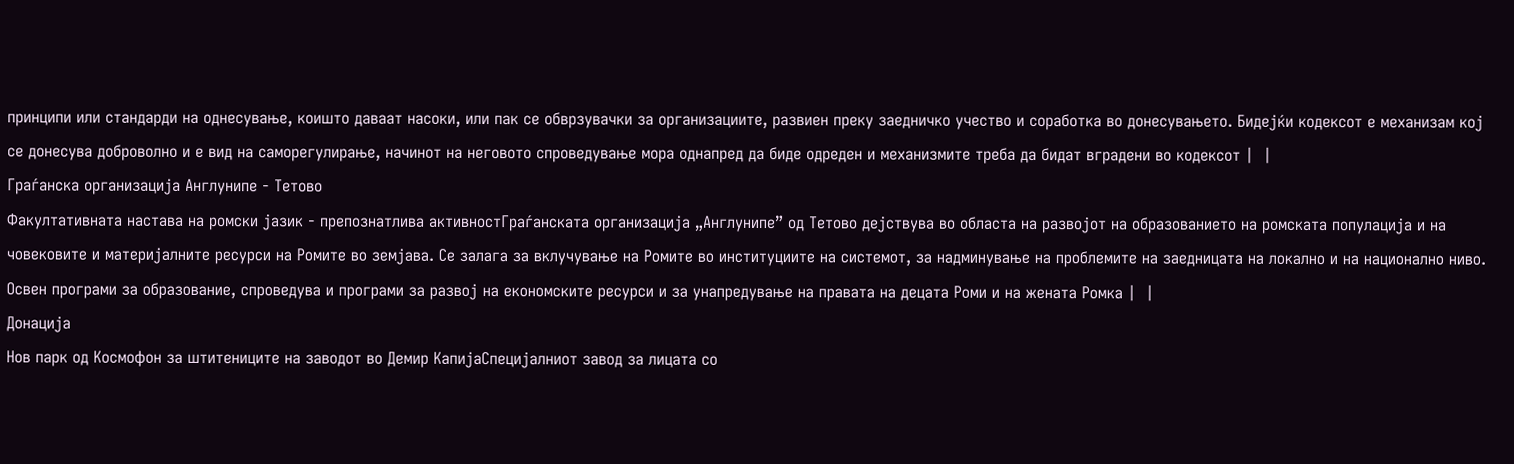принципи или стандарди на однесување, коишто даваат насоки, или пак се обврзувачки за организациите, развиен преку заедничко учество и соработка во донесувањето. Бидејќи кодексот е механизам кој се донесува доброволно и е вид на саморегулирање, начинот на неговото спроведување мора однапред да биде одреден и механизмите треба да бидат вградени во кодексот |  |
Граѓанска организација Англунипе - Тетово
Факултативната настава на ромски јазик - препознатлива активностГраѓанската организација „Англунипе” од Тетово дејствува во областа на развојот на образованието на ромската популација и на човековите и материјалните ресурси на Ромите во земјава. Се залага за вклучување на Ромите во институциите на системот, за надминување на проблемите на заедницата на локално и на национално ниво. Освен програми за образование, спроведува и програми за развој на економските ресурси и за унапредување на правата на децата Роми и на жената Ромка |  |
Донација
Нов парк од Космофон за штитениците на заводот во Демир КапијаСпецијалниот завод за лицата со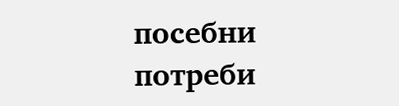посебни потреби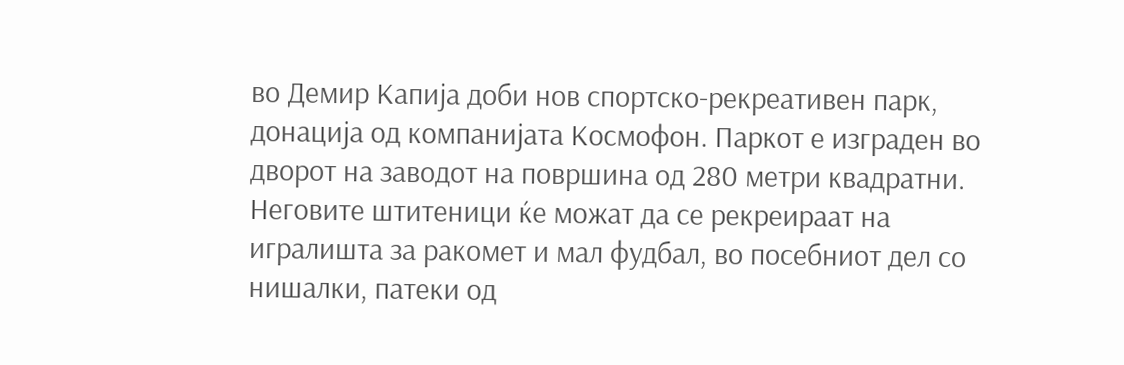во Демир Капија доби нов спортско-рекреативен парк, донација од компанијата Космофон. Паркот е изграден во дворот на заводот на површина од 280 метри квадратни. Неговите штитеници ќе можат да се рекреираат на игралишта за ракомет и мал фудбал, во посебниот дел со нишалки, патеки од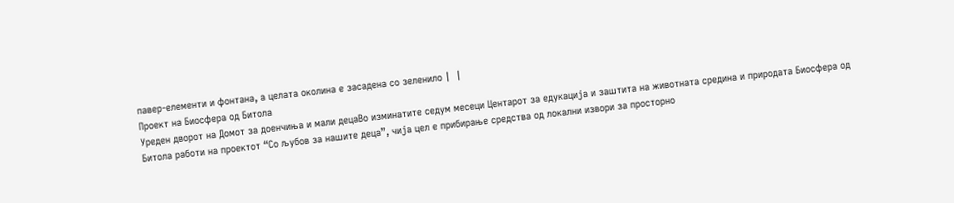павер-елементи и фонтана, а целата околина е засадена со зеленило |  |
Проект на Биосфера од Битола
Уреден дворот на Домот за доенчиња и мали децаВо изминатите седум месеци Центарот за едукација и заштита на животната средина и природата Биосфера од Битола работи на проектот “Со љубов за нашите деца”, чија цел е прибирање средства од локални извори за просторно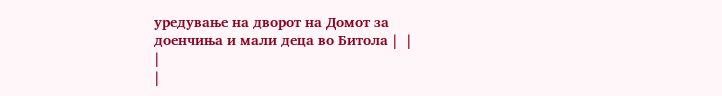уредување на дворот на Домот за доенчиња и мали деца во Битола |  |
|
|